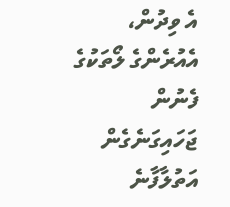އެ ވިދުން، އެއުރެންގެ ލޯތަކުގެ ފެނުން ޖަހައިގަނެގެން އަތުލާފާނެ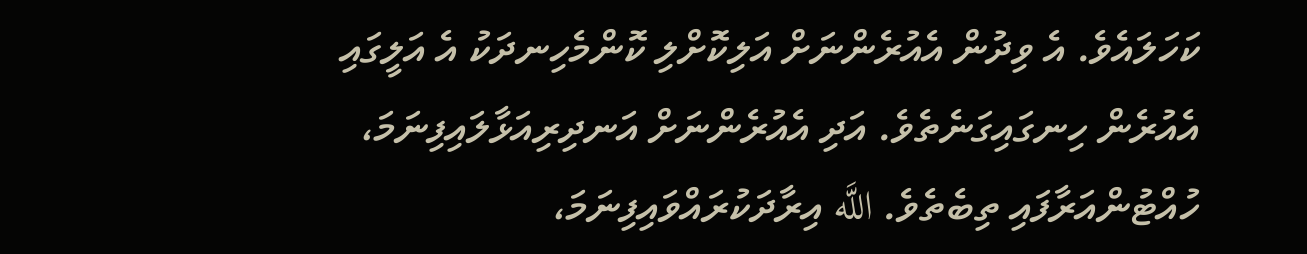ކަހަލައެވެ. އެ ވިދުން އެއުރެންނަށް އަލިކޮށްލި ކޮންމެހިނދަކު އެ އަލީގައި އެއުރެން ހިނގައިގަނެތެވެ. އަދި އެއުރެންނަށް އަނދިރިއަޅާލައިފިނަމަ، ހުއްޓުންއަރާފައި ތިބެތެވެ. اللَّه އިރާދަކުރައްވައިފިނަމަ،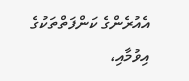އެއުރެންގެ ކަންފަތްތަކުގެ އިވުމާއި،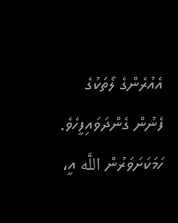އެއުރެންގެ ލޯތަކުގެ ފެނުން ގެންދަވައިފީހެވެ. ހަމަކަށަވަރުން اللَّه އީ،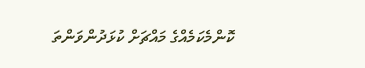ކޮންމެކަމެއްގެ މައްޗަށް ކުޅަދުންވަންތަ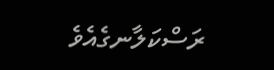ރަސްކަލާނގެއެވެ